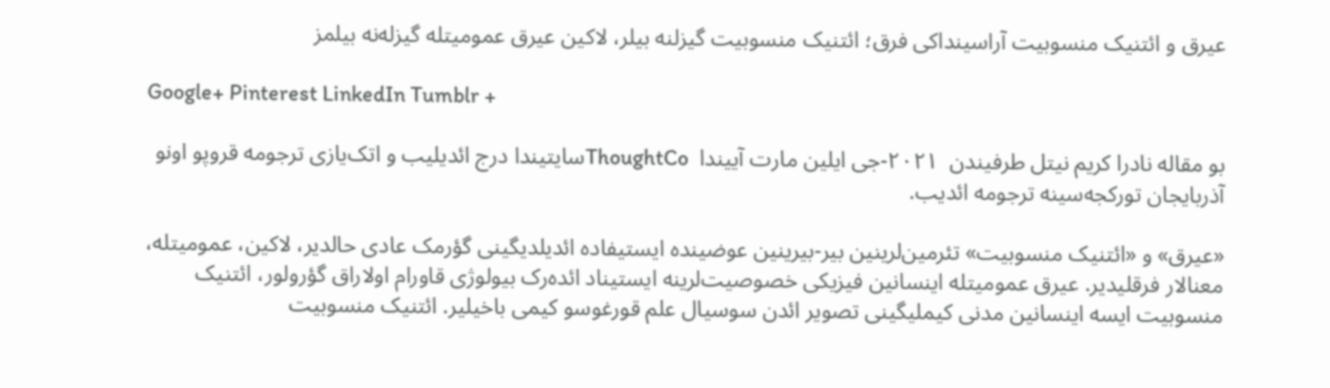عیرق و ائتنیک منسوبیت آراسینداکی فرق؛ ائتنیک منسوبیت گیزلنه بیلر، لاکین عیرق عمومیتله گیزله‌نه بیلمز

Google+ Pinterest LinkedIn Tumblr +

بو مقاله نادرا کریم نیتل طرفیندن  ۲۰۲۱-جی ایلین مارت آییندا  ThoughtCoسایتیندا درج ائدیلیب و اتک‌یازی ترجومه قروپو اونو آذربایجان تورکجه‌سینه ترجومه ائدیب.

«عیرق» و «ائتنیک منسوبیت» تئرمین‌لرینین بیر-بیرینین عوضینده ایستیفاده ائدیلدیگینی گؤرمک عادی حالدیر، لاکین، عمومیتله، معنالار فرقلیدیر. عیرق عمومیتله اینسانین فیزیکی خصوصیت‌لرینه ایستیناد ائده‌‌رک بیولوژی قاورام اولاراق گؤرولور، ائتنیک منسوبیت ایسه اینسانین مدنی کیملیگینی تصویر ائد‌ن سوسیال علم قورغوسو کیمی باخیلیر. ائتنیک منسوبیت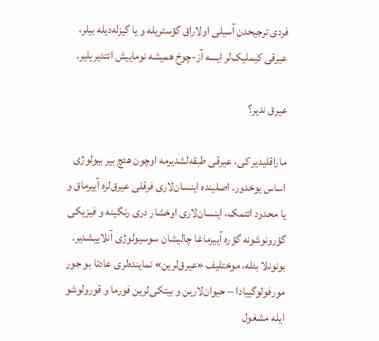فردی ترجیحدن آسیلی اولاراق گؤستریله و یا گیزله‌دیله بیلر، عیرقی کیملیک‌لر ایسه آز-چوخ همیشه نوماییش ائتدیریلیر.

عیرق ندیر؟

ماراقلیدیر کی، عیرقی طبقه‌لشدیرمه اوچون هئچ بیر بیولوژی اساس یوخدور. اصلینده اینسان‌لاری فر‌قلی عیرق‌لره آییرماق و یا محدود ائتمک، اینسان‌لاری اوخشار دری رنگینه و فیزیکی گؤرونوشونه گؤره آییرماغا چالیشان سوسیولوژی آنلاییشدیر. بونونلا بئله، موختلیف «عیرق‌لرین» نماینده‌لری عادتا بو جور مورفولوگییادا – حیوان‌لارین و بیتکی‌لرین فورما و قورولوشو ایله مشغول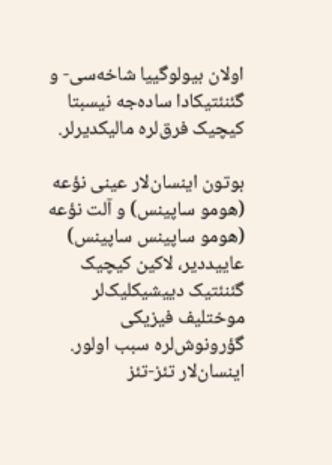اولان بیولوگییا شاخه‌سی- و گئنئتیکادا ساده‌جه نیسبتا کیچیک فرق‌لره مالیکدیرلر.

بوتون اینسان‌لار عینی نؤعه (هومو ساپینس) و آلت نؤعه (هومو ساپینس ساپینس) عاییددیر، لاکین کیچیک گئنئتیک دییشیکلیک‌لر موختلیف فیزیکی گؤرونوش‌لره سبب اولور. اینسان‌لار تئز-تئز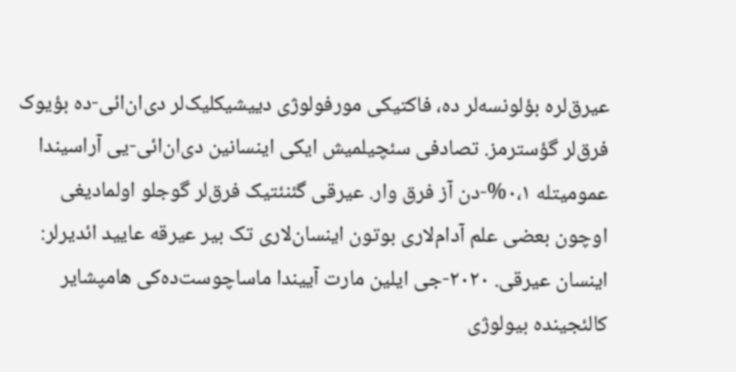عیرق‌لره بؤلونسه‌لر ده، فاکتیکی مورفولوژی دییشیکلیک‌لر دی‌ان‌ائی-ده بؤیوک فرق‌لر گؤسترمز. تصادفی سئچیلمیش ایکی اینسانین دی‌ان‌ائی-یی آراسیندا عمومیتله ۰،۱%-دن آز فرق وار. عیرقی گئنئتیک فرق‌لر گوجلو اولمادیغی اوچون بعضی علم آدام‌لاری بوتون اینسان‌لاری تک بیر عیرقه عایید ائدیرلر: اینسان عیرقی. ۲۰۲۰-جی ایلین مارت آییندا ماساچوست‌ده‌کی هامپشایر کالئجینده بیولوژی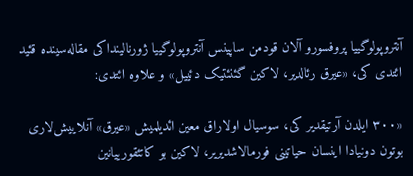آنتروپولوگییا پروفسورو آلان قودمن ساپینس آنتروپولوگییا ژورنالینداکی مقاله‌سینده قئید ائتدی کی، «عیرق رئالدیر، لاکین گئنئتیک دئییل» و علاوه ائتدی:

«۳۰۰ ایلدن آرتیقدیر کی، سوسیال اولاراق معین ائدیلمیش «عیرق» آنلاییش‌لاری بوتون دونیادا اینسان حیاتینی فورمالاشدیریر، لاکین بو کاتئقورییانین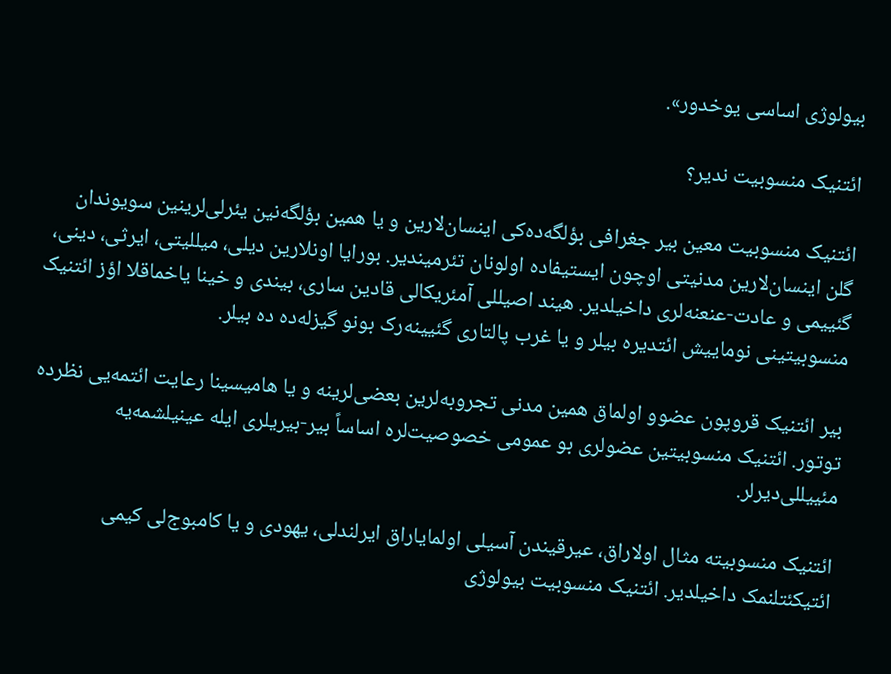بیولوژی اساسی یوخدور».

ائتنیک منسوبیت ندیر؟

ائتنیک منسوبیت معین بیر جغرافی بؤلگه‌ده‌کی اینسان‌لارین و یا همین بؤلگه‌نین یئرلی‌لرینین سویوندان گلن اینسان‌لارین مدنیتی اوچون ایستیفاده اولونان تئرمیندیر. بورایا اونلارین دیلی، میللیتی، ایرثی، دینی، گئییمی و عادت-عنعنه‌لری داخیلدیر. هیند اصیللی آمئریکالی قادین ساری، بیندی و خینا یاخماقلا اؤز ائتنیک منسوبیتینی نوماییش ائتدیره بیلر و یا غرب پالتاری گئیینه‌رک بونو گیزله‌ده ده بیلر.

بیر ائتنیک قروپون عضوو اولماق همین مدنی تجروبه‌لرین بعضی‌لرینه و یا هامیسینا رعایت ائتمه‌یی نظرده توتور. ائتنیک منسوبیتین عضولری بو عمومی خصوصیت‌لره اساساً بیر-بیریلری ایله عینیلشمه‌یه مئییللی‌دیرلر.

ائتنیک منسوبیته مثال اولاراق، عیرقیندن آسیلی اولمایاراق ایرلندلی، یهودی و یا کامبوج‌لی کیمی ائتیکئتلنمک داخیلدیر. ائتنیک منسوبیت بیولوژی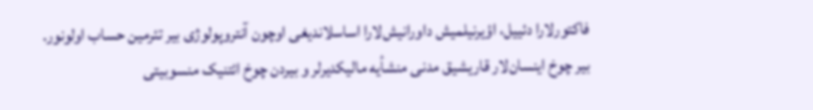فاکتورلارا دئییل، اؤیرنیلمیش داورانیش‌لارا اساسلاندیغی اوچون آنتروپولوژی بیر تئرمین حساب اولونور. بیر چوخ اینسان‌لار قاریشیق مدنی منشأ‌یه مالیکدیرلر و بیردن چوخ ائتنیک منسوبیتی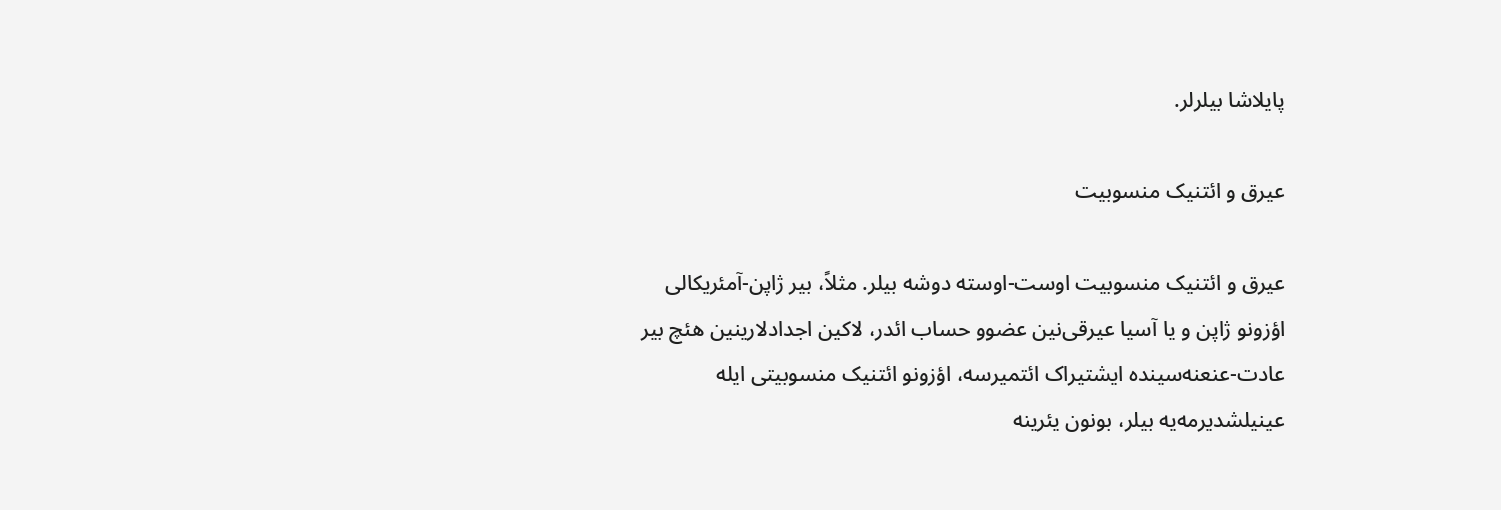پایلاشا بیلرلر.

عیرق و ائتنیک منسوبیت

عیرق و ائتنیک منسوبیت اوست-اوسته دوشه بیلر. مثلاً، بیر ژاپن-آمئریکالی اؤزونو ژاپن و یا آسیا عیرقی‌نین عضوو حساب ائدر، لاکین اجدادلارینین هئچ بیر عادت-عنعنه‌سینده ایشتیراک ائتمیرسه، اؤزونو ائتنیک منسوبیتی ایله عینیلشدیرمه‌یه بیلر، بونون یئرینه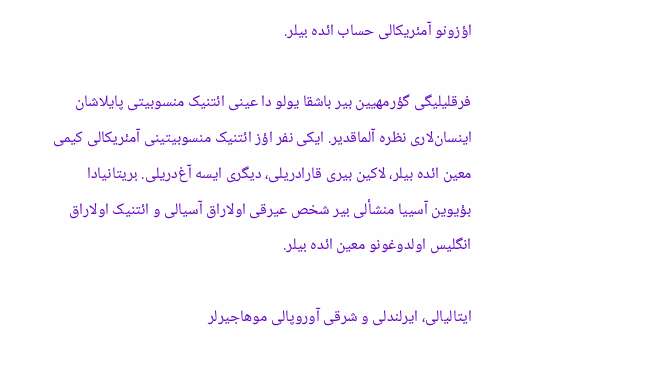اؤزونو آمئریکالی حساب ائده بیلر.

فرقلیلیگی گؤرمهیین بیر باشقا یولو دا عینی ائتنیک منسوبیتی پایلاشان اینسان‌لاری نظره آلماقدیر. ایکی نفر اؤز ائتنیک منسوبیتینی آمئریکالی کیمی معین ائده بیلر، لاکین بیری قارادریلی، دیگری ایسه آغ‌دریلی. بریتانیادا بؤیوین آسییا منشأ‌لی بیر شخص عیرقی اولاراق آسیالی و ائتنیک اولاراق انگلیس اولدوغونو معین ائده بیلر.

ایتالیالی، ایرلندلی و شرقی آوروپالی موهاجیرلر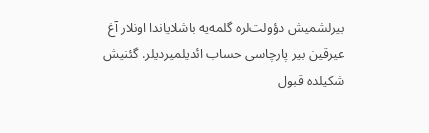بیرلشمیش دؤولت‌لره گلمه‌یه باشلایاندا اونلار آغ عیرقین بیر پارچاسی حساب ائدیلمیردیلر. گئنیش شکیلده قبول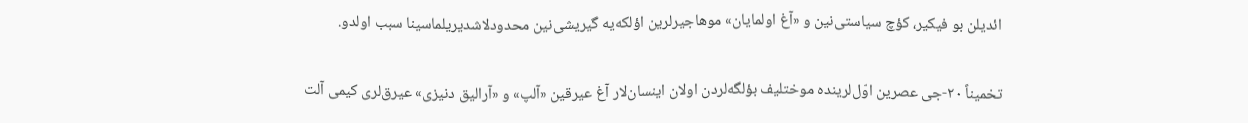ائدیلن بو فیکیر، کؤچ سیاستی‌نین و «آغ اولمایان» موهاجیرلرین اؤلکه‌یه گیریشی‌نین محدودلاشدیریلماسینا سبب اولدو.

تخمیناً ۲۰-جی عصرین اوّل‌لرینده موختلیف بؤلگه‌لردن اولان اینسان‌لار آغ عیرقین «آلپ» و «آرالیق دنیزی» عیرق‌لری کیمی آلت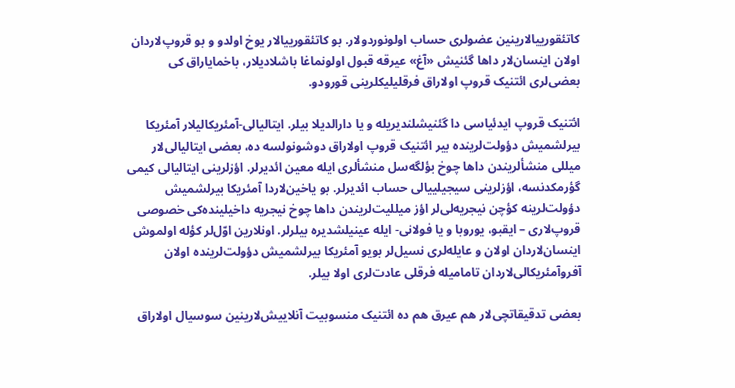کاتئقورییالارینین عضولری حساب اولونوردولار. بو کاتئقورییالار یوخ اولدو و بو قروپ‌لاردان اولان اینسان‌لار داها گئنیش «آغ» عیرقه قبول اولونماغا باشلادیلار، باخمایاراق کی بعضی‌لری ائتنیک قروپ اولاراق فرقلیلیکلرینی قورودو.

ائتنیک قروپ ایدئیاسی دا گئنیشلندیریله و یا دارالدیلا بیلر. ایتالیالی-آمئریکالیلار آمئریکا بیرلشمیش دؤولت‌لرینده بیر ائتنیک قروپ اولاراق دوشونولسه ده، بعضی ایتالیالی‌لار میللی منشأ‌لریندن داها چوخ بؤلگه‌سل منشأ‌لری ایله معین ائدیرلر. اؤزلرینی ایتالیالی کیمی گؤرمکدنسه، اؤزلرینی سیجیلییالی حساب ائدیرلر. بو یاخین‌لاردا آمئریکا بیرلشمیش دؤولت‌لرینه کؤچن نیجریه‌لی‌لر اؤز میللیت‌لریندن داها چوخ نیجریه داخیلینده‌کی خصوصی قروپ‌لاری – ایقبو، یوروبا و یا فولانی- ایله عینیلشدیره بیلرلر. اونلارین اوّل‌لر کؤله اولموش اینسان‌لاردان اولان و عایله‌لری نسیل‌لر بویو آمئریکا بیرلشمیش دؤولت‌لرینده اولان آفروآمئریکالی‌لاردان تامامیله فرقلی عادت‌لری اولا بیلر.

بعضی تدقیقاتچی‌لار هم عیرق هم ده ائتنیک منسوبیت آنلاییش‌لارینین سوسیال اولاراق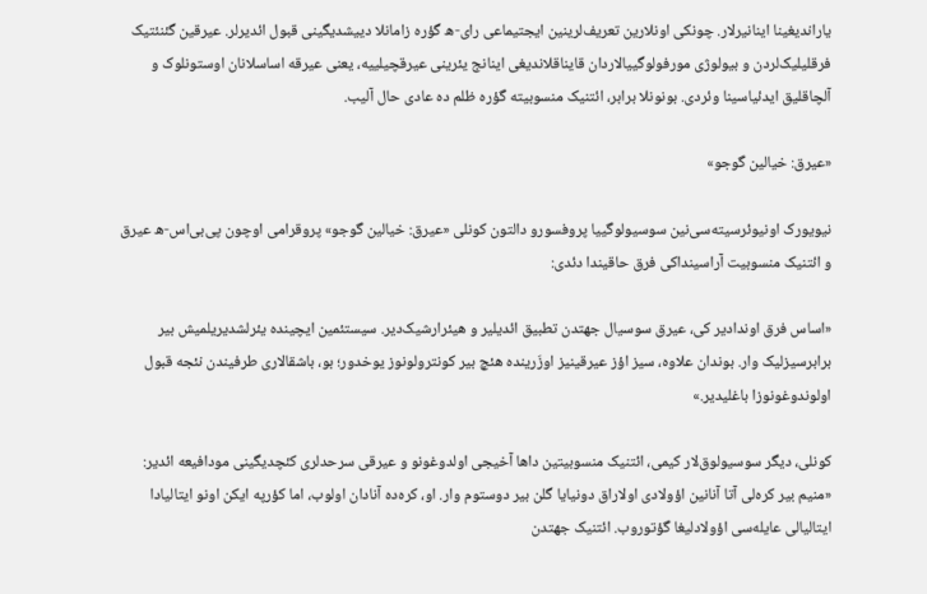یاراندیغینا اینانیرلار. چونکی اونلارین تعریف‌لرینین ایجتیماعی رای-ه گؤره زامانلا دییشدیگینی قبول ائدیرلر. عیرقین گئنئتیک فرقلیلیک‌لردن و بیولوژی مورفولوگییالاردان قایناقلاندیغی اینانج یئرینی عیرقچیلییه، یعنی عیرقه اساسلانان اوستونلوک و آلچاقلیق ایدئیاسینا وئردی. بونونلا برابر، ائتنیک منسوبیته گؤره ظلم ده عادی حال آلیب.

«عیرق: خیالین گوجو»

نیویورک اونیوئرسیته‌سی‌نین سوسیولوگییا پروفسورو دالتون کونلی «عیرق: خیالین گوجو» پروقرامی اوچون پی‌بی‌اس-ه عیرق و ائتنیک منسوبیت آراسینداکی فرق حاقیندا دئدی:

«اساس فرق اوندادیر کی، عیرق سوسیال جهتدن تطبیق ائدیلیر و هیئرارشیک‌دیر. سیستئمین ایچینده یئرلشدیریلمیش بیر برابرسیزلیک وار. بوندان علاوه، سیز اؤز عیرقینیز اوزَرینده هئچ بیر کونترولونوز یوخدور؛ بو، باشقالاری طرفیندن نئجه قبول اولوندوغونوزا باغلیدیر.»

کونلی، دیگر سوسیولوق‌لار کیمی، ائتنیک منسوبیتین داها آخیجی اولدوغونو و عیرقی سرحدلری کئچدیگینی مودافیعه ائدیر: «منیم بیر کره‌لی آتا آنانین اؤولادی اولاراق دونیایا گلن بیر دوستوم وار. او، کره‌ده آنادان اولوب، اما کؤرپه ایکن اونو ایتالیادا ایتالیالی عایله‌سی اؤولادلیغا گؤتوروب. ائتنیک جهتدن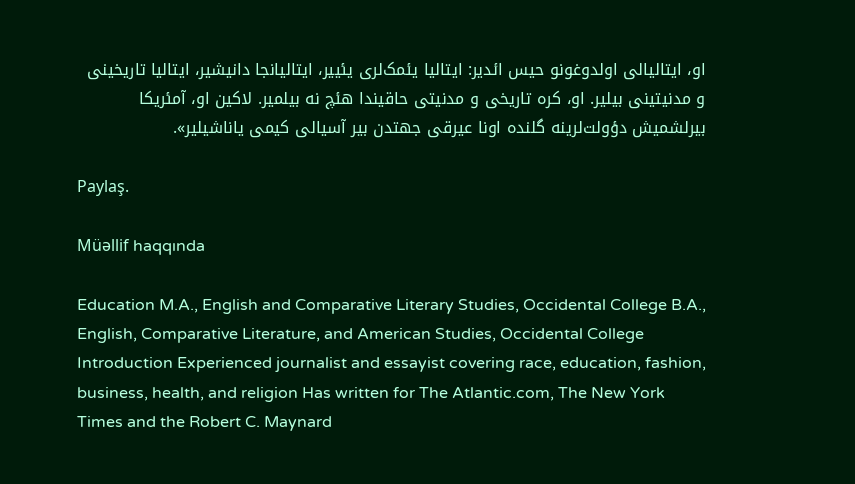او، ایتالیالی اولدوغونو حیس ائدیر: ایتالیا یئمک‌لری یئییر، ایتالیانجا دانیشیر، ایتالیا تاریخینی و مدنیتینی بیلیر. او، کره تاریخی و مدنیتی حاقیندا هئچ نه بیلمیر. لاکین او، آمئریکا بیرلشمیش دؤولت‌لرینه گلنده اونا عیرقی جهتدن بیر آسیالی کیمی یاناشیلیر».

Paylaş.

Müəllif haqqında

Education M.A., English and Comparative Literary Studies, Occidental College B.A., English, Comparative Literature, and American Studies, Occidental College Introduction Experienced journalist and essayist covering race, education, fashion, business, health, and religion Has written for The Atlantic.com, The New York Times and the Robert C. Maynard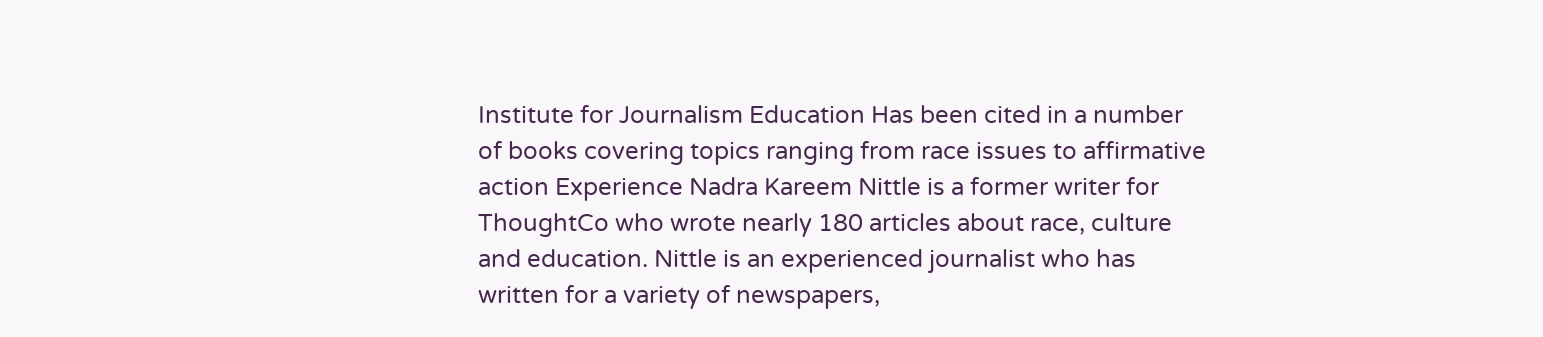Institute for Journalism Education Has been cited in a number of books covering topics ranging from race issues to affirmative action Experience Nadra Kareem Nittle is a former writer for ThoughtCo who wrote nearly 180 articles about race, culture and education. Nittle is an experienced journalist who has written for a variety of newspapers,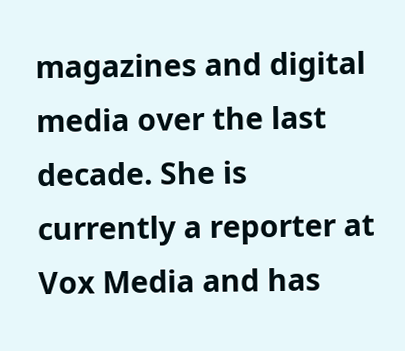magazines and digital media over the last decade. She is currently a reporter at Vox Media and has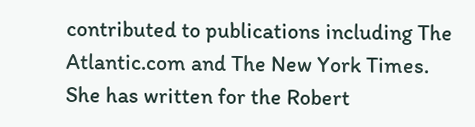contributed to publications including The Atlantic.com and The New York Times. She has written for the Robert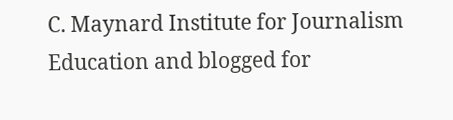C. Maynard Institute for Journalism Education and blogged for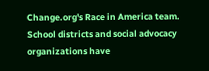Change.org's Race in America team. School districts and social advocacy organizations have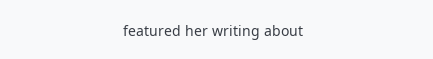featured her writing about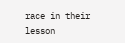race in their lesson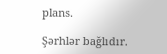plans.

Şərhlər bağlıdır.